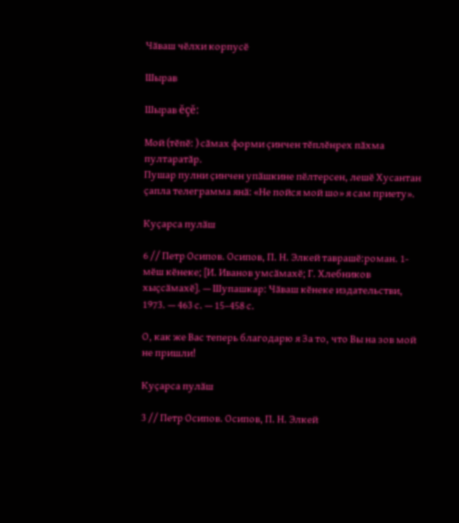Чӑваш чӗлхи корпусӗ

Шырав

Шырав ĕçĕ:

Мой (тĕпĕ: ) сăмах форми çинчен тĕплĕнрех пăхма пултаратăр.
Пушар пулни ҫинчен упӑшкине пӗлтерсен, лешӗ Хусантан ҫапла телеграмма янӑ: «Не пойся мой шо» я сам приету».

Куҫарса пулӑш

6 // Петр Осипов. Осипов, П. Н. Элкей таврашӗ:роман. 1-мӗш кӗнеке; [И. Иванов умсӑмахӗ; Г. Хлебников хыҫсӑмахӗ]. — Шупашкар: Чӑваш кӗнеке издательстви, 1973. — 463 с. — 15–458 с.

О, как же Вас теперь благодарю я За то, что Вы на зов мой не пришли!

Куҫарса пулӑш

3 // Петр Осипов. Осипов, П. Н. Элкей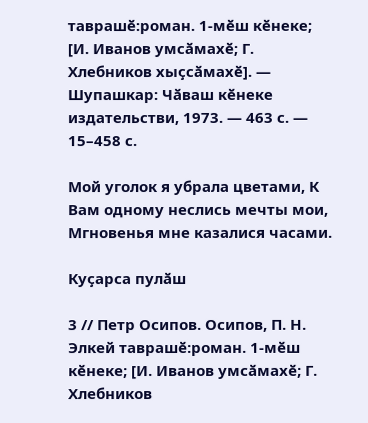таврашӗ:роман. 1-мӗш кӗнеке; [И. Иванов умсӑмахӗ; Г. Хлебников хыҫсӑмахӗ]. — Шупашкар: Чӑваш кӗнеке издательстви, 1973. — 463 с. — 15–458 с.

Мой уголок я убрала цветами, К Вам одному неслись мечты мои, Мгновенья мне казалися часами.

Куҫарса пулӑш

3 // Петр Осипов. Осипов, П. Н. Элкей таврашӗ:роман. 1-мӗш кӗнеке; [И. Иванов умсӑмахӗ; Г. Хлебников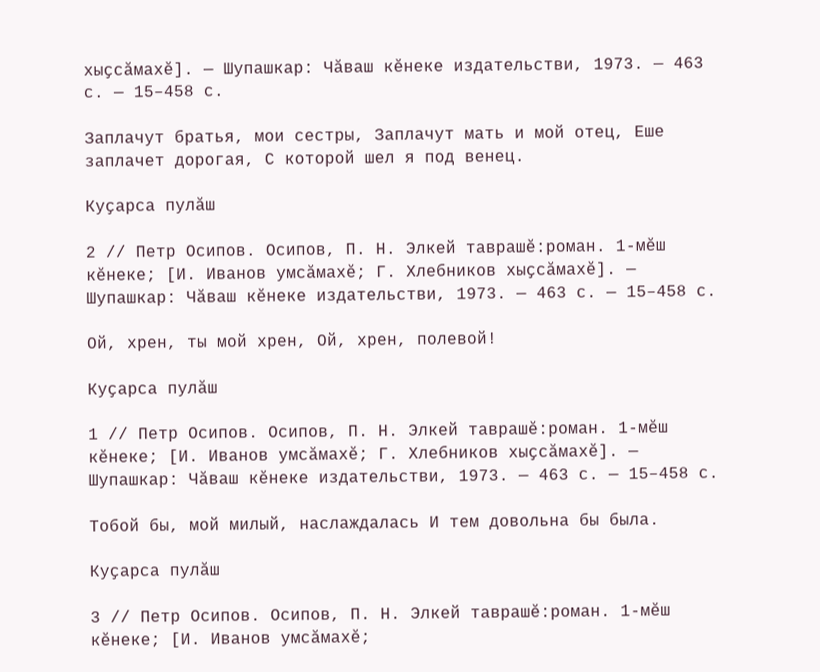хыҫсӑмахӗ]. — Шупашкар: Чӑваш кӗнеке издательстви, 1973. — 463 с. — 15–458 с.

Заплачут братья, мои сестры, Заплачут мать и мой отец, Еше заплачет дорогая, С которой шел я под венец.

Куҫарса пулӑш

2 // Петр Осипов. Осипов, П. Н. Элкей таврашӗ:роман. 1-мӗш кӗнеке; [И. Иванов умсӑмахӗ; Г. Хлебников хыҫсӑмахӗ]. — Шупашкар: Чӑваш кӗнеке издательстви, 1973. — 463 с. — 15–458 с.

Ой, хрен, ты мой хрен, Ой, хрен, полевой!

Куҫарса пулӑш

1 // Петр Осипов. Осипов, П. Н. Элкей таврашӗ:роман. 1-мӗш кӗнеке; [И. Иванов умсӑмахӗ; Г. Хлебников хыҫсӑмахӗ]. — Шупашкар: Чӑваш кӗнеке издательстви, 1973. — 463 с. — 15–458 с.

Тобой бы, мой милый, наслаждалась И тем довольна бы была.

Куҫарса пулӑш

3 // Петр Осипов. Осипов, П. Н. Элкей таврашӗ:роман. 1-мӗш кӗнеке; [И. Иванов умсӑмахӗ;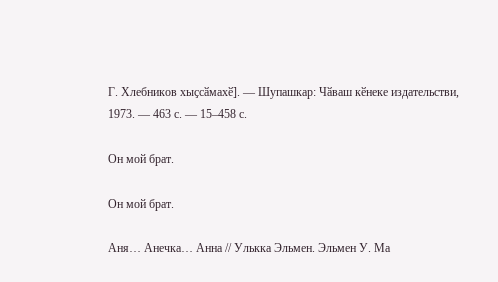Г. Хлебников хыҫсӑмахӗ]. — Шупашкар: Чӑваш кӗнеке издательстви, 1973. — 463 с. — 15–458 с.

Он мой брат.

Он мой брат.

Аня… Анечка… Анна // Улькка Эльмен. Эльмен У. Ма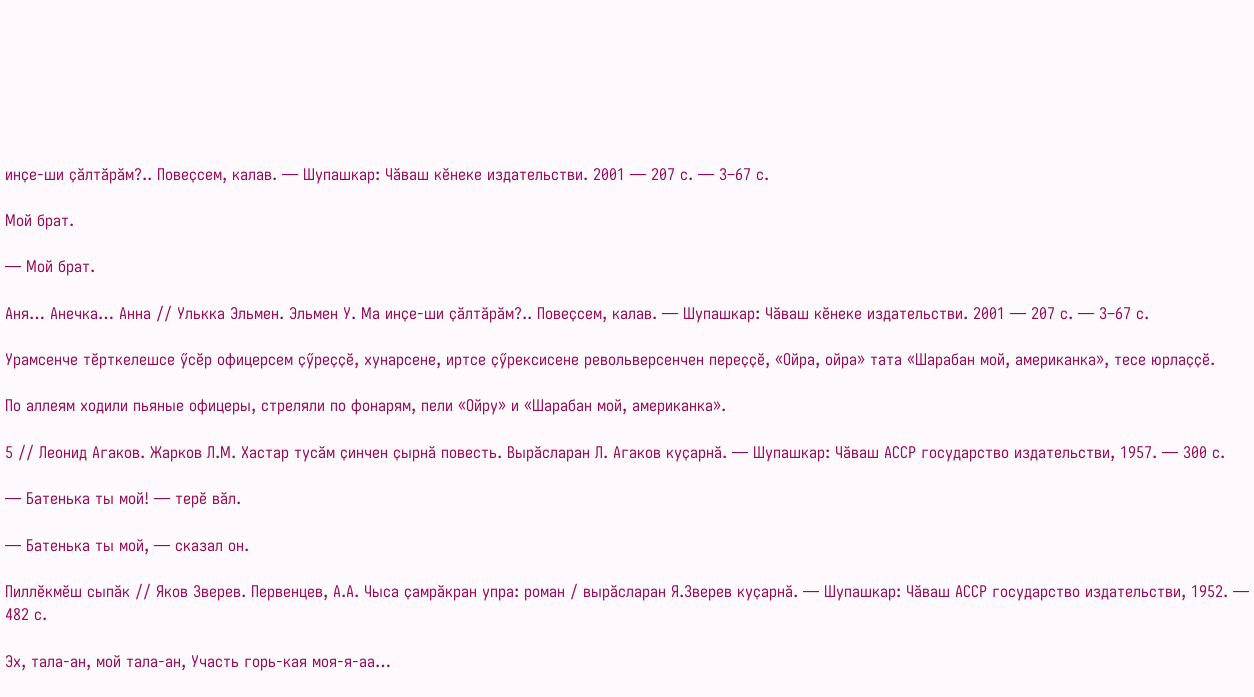инҫе-ши ҫӑлтӑрӑм?.. Повеҫсем, калав. — Шупашкар: Чӑваш кӗнеке издательстви. 2001 — 207 с. — 3–67 c.

Мой брат.

— Мой брат.

Аня… Анечка… Анна // Улькка Эльмен. Эльмен У. Ма инҫе-ши ҫӑлтӑрӑм?.. Повеҫсем, калав. — Шупашкар: Чӑваш кӗнеке издательстви. 2001 — 207 с. — 3–67 c.

Урамсенче тӗрткелешсе ӳсӗр офицерсем ҫӳреҫҫӗ, хунарсене, иртсе ҫӳрексисене револьверсенчен переҫҫӗ, «Ойра, ойра» тата «Шарабан мой, американка», тесе юрлаҫҫӗ.

По аллеям ходили пьяные офицеры, стреляли по фонарям, пели «Ойру» и «Шарабан мой, американка».

5 // Леонид Агаков. Жарков Л.М. Хастар тусӑм ҫинчен ҫырнӑ повесть. Вырӑсларан Л. Агаков куҫарнӑ. — Шупашкар: Чӑваш АССР государство издательстви, 1957. — 300 с.

— Батенька ты мой! — терӗ вӑл.

— Батенька ты мой, — сказал он.

Пиллӗкмӗш сыпӑк // Яков Зверев. Первенцев, А.А. Чыса ҫамрӑкран упра: роман / вырӑсларан Я.Зверев куҫарнӑ. — Шупашкар: Чӑваш АССР государство издательстви, 1952. — 482 с.

Эх, тала-ан, мой тала-ан, Участь горь-кая моя-я-аа…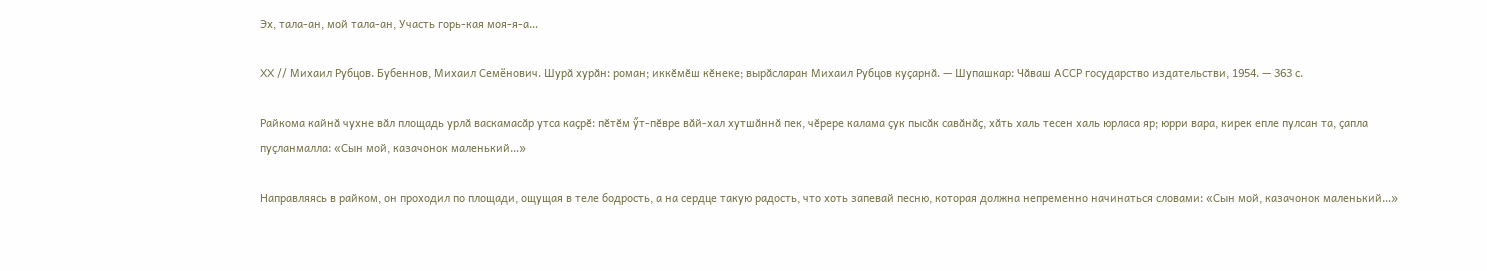Эх, тала-ан, мой тала-ан, Участь горь-кая моя-я-а…

XX // Михаил Рубцов. Бубеннов, Михаил Семёнович. Шурӑ хурӑн: роман; иккӗмӗш кӗнеке; вырӑсларан Михаил Рубцов куҫарнӑ. — Шупашкар: Чӑваш АССР государство издательстви, 1954. — 363 с.

Райкома кайнӑ чухне вӑл площадь урлӑ васкамасӑр утса каҫрӗ: пӗтӗм ӳт-пӗвре вӑй-хал хутшӑннӑ пек, чӗрере калама ҫук пысӑк савӑнӑҫ, хӑть халь тесен халь юрласа яр; юрри вара, кирек епле пулсан та, ҫапла пуҫланмалла: «Сын мой, казачонок маленький…»

Направляясь в райком, он проходил по площади, ощущая в теле бодрость, а на сердце такую радость, что хоть запевай песню, которая должна непременно начинаться словами: «Сын мой, казачонок маленький…»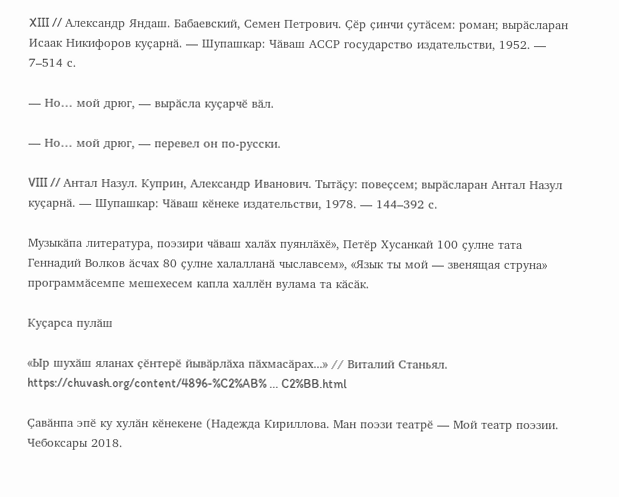XIII // Александр Яндаш. Бабаевский, Семен Петрович. Ҫӗр ҫинчи ҫутӑсем: роман; вырӑсларан Исаак Никифоров куҫарнӑ. — Шупашкар: Чӑваш АССР государство издательстви, 1952. — 7–514 с.

— Но… мой дрюг, — вырӑсла куҫарчӗ вӑл.

— Но… мой дрюг, — перевел он по-русски.

VIII // Антал Назул. Куприн, Александр Иванович. Тытӑҫу: повеҫсем; вырӑсларан Антал Назул куҫарнӑ. — Шупашкар: Чӑваш кӗнеке издательстви, 1978. — 144–392 с.

Музыкӑпа литература, поэзири чӑваш халӑх пуянлӑхӗ», Петӗр Хусанкай 100 ҫулне тата Геннадий Волков ӑсчах 80 ҫулне халалланӑ чыславсем», «Язык ты мой — звенящая струна» программӑсемпе мешехесем капла халлӗн вулама та кӑсӑк.

Куҫарса пулӑш

«Ыр шухӑш яланах ҫӗнтерӗ йывӑрлӑха пӑхмасӑрах...» // Виталий Станьял. https://chuvash.org/content/4896-%C2%AB% ... C2%BB.html

Ҫавӑнпа эпӗ ку хулӑн кӗнекене (Надежда Кириллова. Ман поэзи театрӗ — Мой театр поэзии. Чебоксары 2018.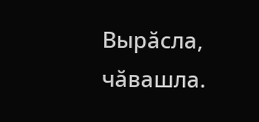Вырӑсла, чӑвашла.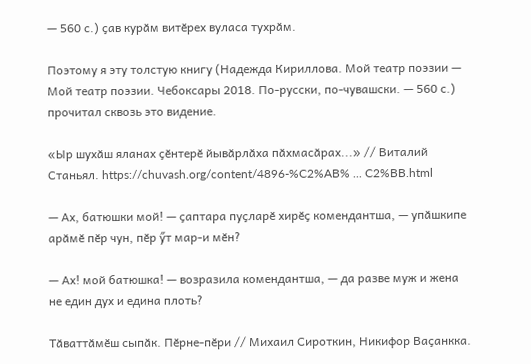— 560 с.) ҫав курӑм витӗрех вуласа тухрӑм.

Поэтому я эту толстую книгу (Надежда Кириллова. Мой театр поэзии — Мой театр поэзии. Чебоксары 2018. По-русски, по-чувашски. — 560 с.) прочитал сквозь это видение.

«Ыр шухӑш яланах ҫӗнтерӗ йывӑрлӑха пӑхмасӑрах...» // Виталий Станьял. https://chuvash.org/content/4896-%C2%AB% ... C2%BB.html

— Ах, батюшки мой! — ҫаптара пуҫларӗ хирӗҫ комендантша, — упӑшкипе арӑмӗ пӗр чун, пӗр ӳт мар-и мӗн?

— Ах! мой батюшка! — возразила комендантша, — да разве муж и жена не един дух и едина плоть?

Тӑваттӑмӗш сыпӑк. Пӗрне-пӗри // Михаил Сироткин, Никифор Ваҫанкка.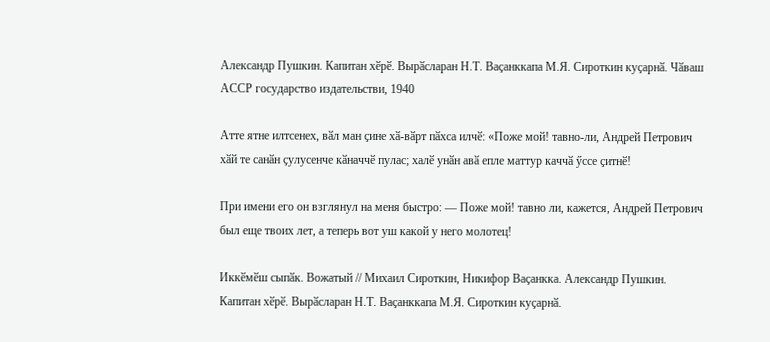Александр Пушкин. Капитан хӗрӗ. Вырӑсларан Н.Т. Ваҫанккапа М.Я. Сироткин куҫарнӑ. Чӑваш АССР государство издательстви, 1940

Атте ятне илтсенех, вӑл ман ҫине хӑ-вӑрт пӑхса илчӗ: «Поже мой! тавно-ли, Андрей Петрович хӑй те санӑн ҫулусенче кӑначчӗ пулас; халӗ унӑн авӑ епле маттур каччӑ ӳссе ҫитнӗ!

При имени его он взглянул на меня быстро: — Поже мой! тавно ли, кажется, Андрей Петрович был еще твоих лет, а теперь вот уш какой у него молотец!

Иккӗмӗш сыпӑк. Вожатый // Михаил Сироткин, Никифор Ваҫанкка. Александр Пушкин. Капитан хӗрӗ. Вырӑсларан Н.Т. Ваҫанккапа М.Я. Сироткин куҫарнӑ.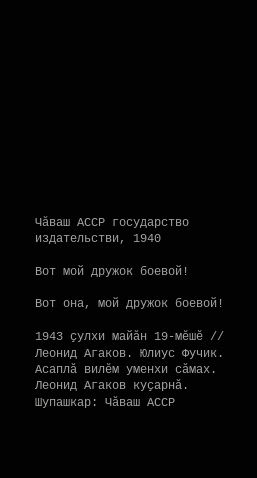Чӑваш АССР государство издательстви, 1940

Вот мой дружок боевой!

Вот она, мой дружок боевой!

1943 ҫулхи майӑн 19-мӗшӗ // Леонид Агаков. Юлиус Фучик. Асаплӑ вилӗм уменхи сӑмах. Леонид Агаков куҫарнӑ. Шупашкар: Чӑваш АССР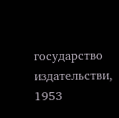государство издательстви, 1953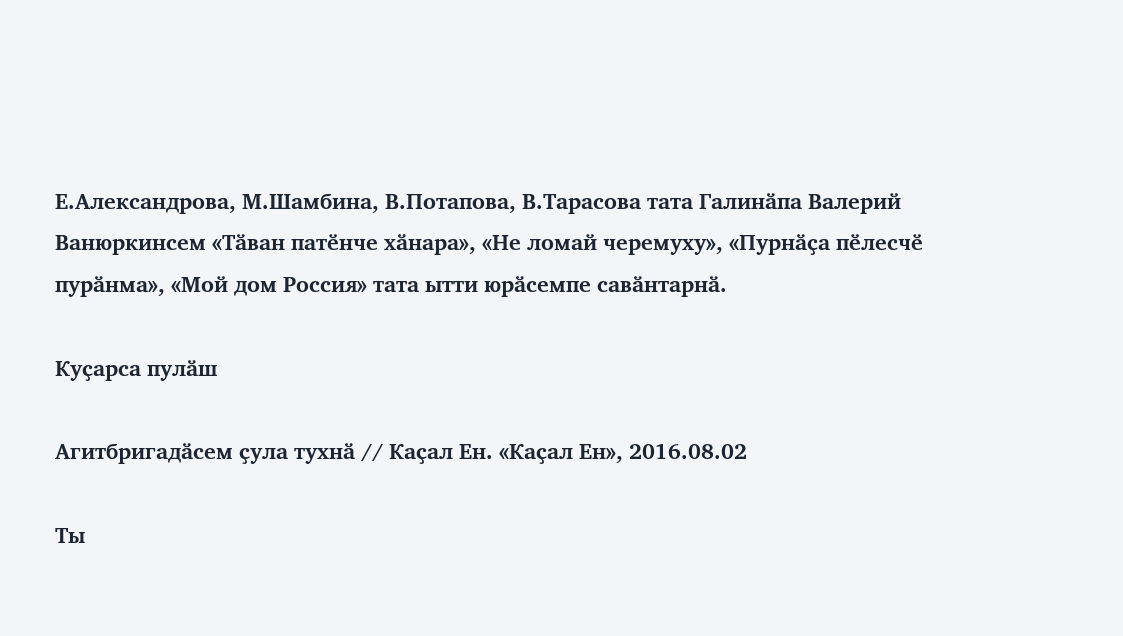Е.Александрова, М.Шамбина, В.Потапова, В.Тарасова тата Галинӑпа Валерий Ванюркинсем «Тӑван патӗнче хӑнара», «Не ломай черемуху», «Пурнӑҫа пӗлесчӗ пурӑнма», «Мой дом Россия» тата ытти юрӑсемпе савӑнтарнӑ.

Куҫарса пулӑш

Агитбригадӑсем ҫула тухнӑ // Каҫал Ен. «Каҫал Ен», 2016.08.02

Ты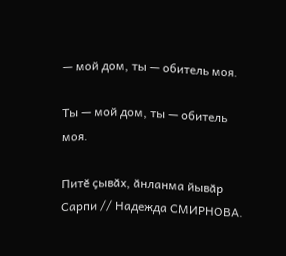— мой дом, ты — обитель моя.

Ты — мой дом, ты — обитель моя.

Питӗ ҫывӑх, ӑнланма йывӑр Сарпи // Надежда СМИРНОВА.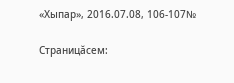«Хыпар», 2016.07.08, 106-107№

Страницăсем: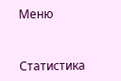Меню



Статистика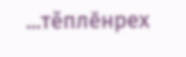...тĕплӗнрех